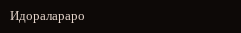Идоралараро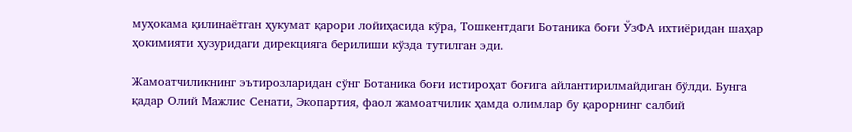муҳокама қилинаётган ҳукумат қарори лойиҳасида кўра, Тошкентдаги Ботаника боғи ЎзФА ихтиёридан шаҳар ҳокимияти ҳузуридаги дирекцияга берилиши кўзда тутилган эди.

Жамоатчиликнинг эътирозларидан сўнг Ботаника боғи истироҳат боғига айлантирилмайдиган бўлди. Бунга қадар Олий Мажлис Сенати, Экопартия, фаол жамоатчилик ҳамда олимлар бу қарорнинг салбий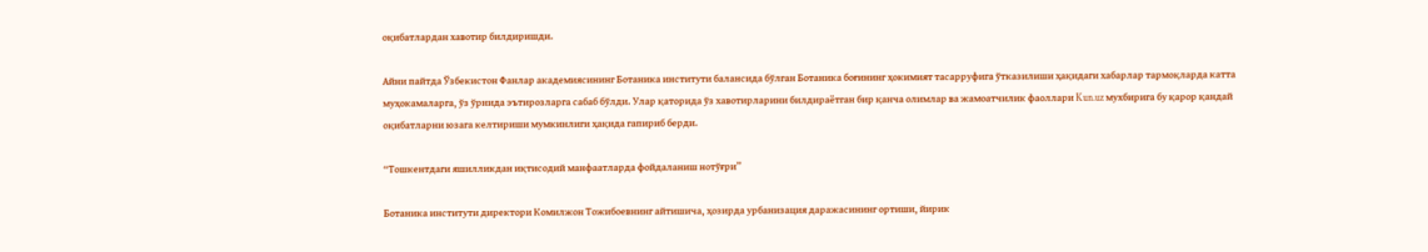оқибатлардан хавотир билдиришди.

Айни пайтда Ўзбекистон Фанлар академиясининг Ботаника институти балансида бўлган Ботаника боғининг ҳокимият тасарруфига ўтказилиши ҳақидаги хабарлар тармоқларда катта муҳокамаларга, ўз ўрнида эътирозларга сабаб бўлди. Улар қаторида ўз хавотирларини билдираётган бир қанча олимлар ва жамоатчилик фаоллари Kun.uz мухбирига бу қарор қандай оқибатларни юзага келтириши мумкинлиги ҳақида гапириб берди.

“Тошкентдаги яшилликдан иқтисодий манфаатларда фойдаланиш нотўғри”

Ботаника институти директори Комилжон Тожибоевнинг айтишича, ҳозирда урбанизация даражасининг ортиши, йирик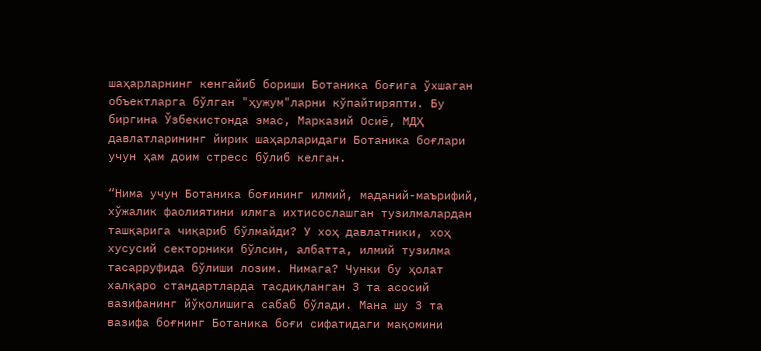шаҳарларнинг кенгайиб бориши Ботаника боғига ўхшаган объектларга бўлган "ҳужум"ларни кўпайтиряпти. Бу биргина Ўзбекистонда эмас, Марказий Осиё, МДҲ давлатларининг йирик шаҳарларидаги Ботаника боғлари учун ҳам доим стресс бўлиб келган.

“Нима учун Ботаника боғининг илмий, маданий-маърифий, хўжалик фаолиятини илмга ихтисослашган тузилмалардан ташқарига чиқариб бўлмайди? У хоҳ давлатники, хоҳ хусусий секторники бўлсин, албатта, илмий тузилма тасарруфида бўлиши лозим. Нимага? Чунки бу ҳолат халқаро стандартларда тасдиқланган 3 та асосий вазифанинг йўқолишига сабаб бўлади. Мана шу 3 та вазифа боғнинг Ботаника боғи сифатидаги мақомини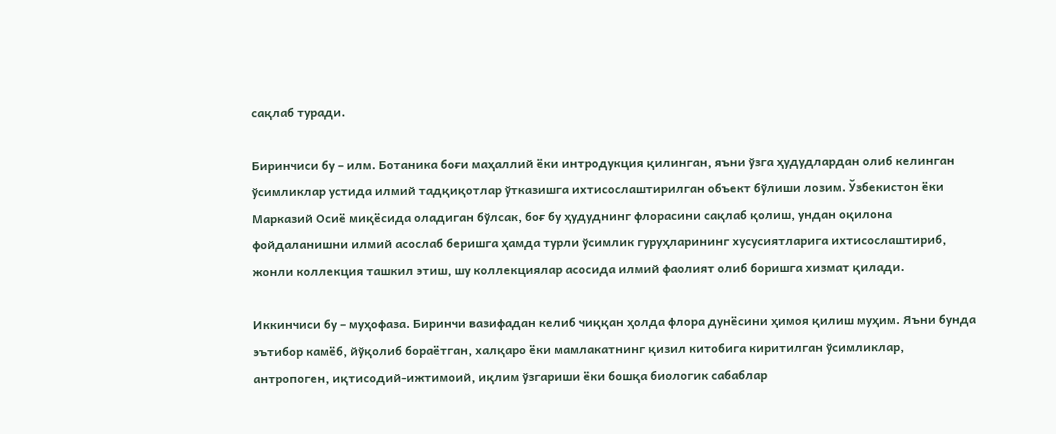сақлаб туради.

Биринчиси бу – илм. Ботаника боғи маҳаллий ёки интродукция қилинган, яъни ўзга ҳудудлардан олиб келинган ўсимликлар устида илмий тадқиқотлар ўтказишга ихтисослаштирилган объект бўлиши лозим. Ўзбекистон ёки Марказий Осиё миқёсида оладиган бўлсак, боғ бу ҳудуднинг флорасини сақлаб қолиш, ундан оқилона фойдаланишни илмий асослаб беришга ҳамда турли ўсимлик гуруҳларининг хусусиятларига ихтисослаштириб, жонли коллекция ташкил этиш, шу коллекциялар асосида илмий фаолият олиб боришга хизмат қилади.

Иккинчиси бу – муҳофаза. Биринчи вазифадан келиб чиққан ҳолда флора дунёсини ҳимоя қилиш муҳим. Яъни бунда эътибор камёб, йўқолиб бораётган, халқаро ёки мамлакатнинг қизил китобига киритилган ўсимликлар, антропоген, иқтисодий-ижтимоий, иқлим ўзгариши ёки бошқа биологик сабаблар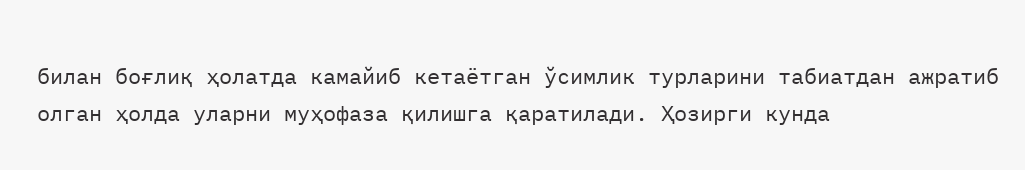билан боғлиқ ҳолатда камайиб кетаётган ўсимлик турларини табиатдан ажратиб олган ҳолда уларни муҳофаза қилишга қаратилади. Ҳозирги кунда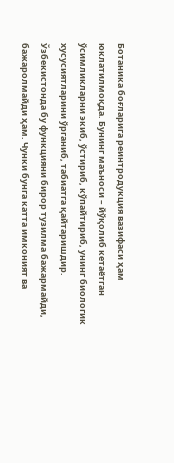Ботаника боғларига реинтродукция вазифаси ҳам юклатилмоқда. Бунинг маъноси – йўқолиб кетаётган ўсимликларни экиб, ўстириб, кўпайтириб, унинг биологик хусусиятларини ўрганиб, табиатга қайтаришдир. Ўзбекистонда бу функцияни бирор тузилма бажармайди, бажаролмайди ҳам. Чунки бунга катта имконият ва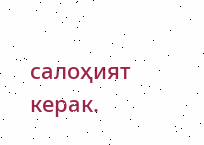салоҳият керак.